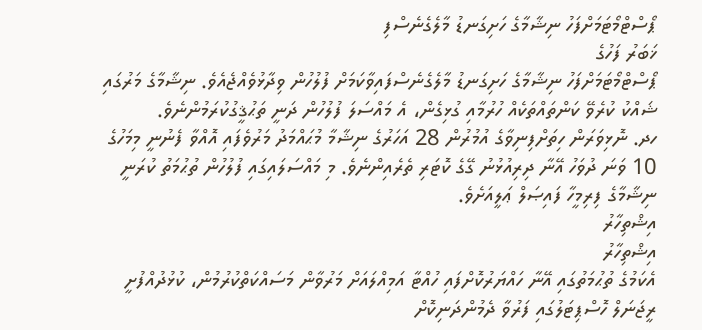ޕޯސްޓްމޯޓަމަށްފަހު ނިޝާމާގެ ހަށިގަނޑު މާލެގެނެސްފި
ޚަބަރު ފަހުގެ
ޕޯސްޓްމޯޓަމަށްފަހު ނިޝާމާގެ ހަށިގަނޑު މާލެގެނެސްފައިވާކަމަށް ފުލުހުން ވިދާޅުވެއްޖެއެވެ. ނިޝާމާގެ މަރުގައި ޝައްކު ކުރެވޭ ކަންތައްތަކެއް ހުރުމާއި ގުޅިގެން، އެ މައްސަލަ ފުލުހުން ދަނީ ތަޙުޤީގުކުރަމުންނެވެ.
ހދ. ނޮޅިވަރަން ހިތަށްފިނިވާގެ އުމުރުން 28 އަހަރުގެ ނިޝާމާ މުޙައްމަދު މަރުވެފައި އޮއްވާ ފެނުނީ މިމަހުގެ 10 ވަނަ ދުވަހު އޭނާ ދިރިއުޅުނު ގޭގެ ކޮޓަރި ތެރެއިންނެވެ. މި މައްސަލައިގައި ފުލުހުން ތުޙުމަތު ކުރަނީ ނިޝާމާގެ ފިރިމީހާ ފައިޞަލް ޢަލީއަށެވެ.
އިޝްތިހާރު
އިޝްތިހާރު
އެކަމުގެ ތުޙުމަތުގައި އޭނާ ހައްޔަރުކޮށްފައި ހުއްޓާ އަމިއްލައަށް މަރުވާން މަސައްކަތްކުރުމުން، ކުޅުދުއްފުށީ ރީޖަނަލް ހޮސްޕިޓަލުގައި ފަރުވާ ދެމުންދަނިކޮށް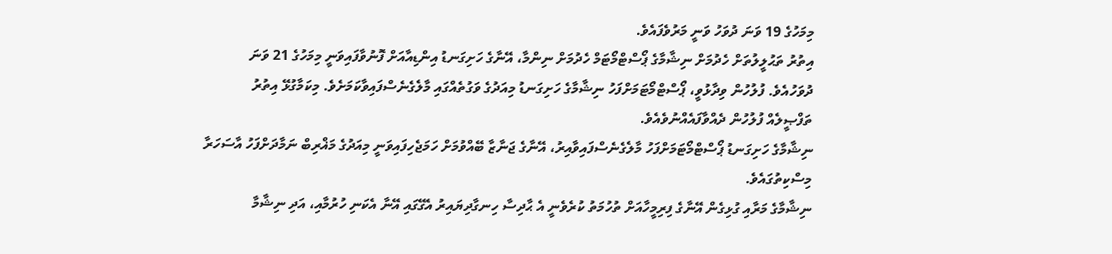މިމަހުގެ 19 ވަނަ ދުވަހު ވަނީ މަރުވެފައެވެ.
އިތުރު ތަޙުލީލުތަށް ހެދުމަށް ނިޝާމާގެ ޕޯސްޓްމޯޓަމް ހެދުމަށް ނިންމާ، އޭނާގެ ހަށިގަނޑު އިންޑިއާއަށް ފޮނުވާފައިވަނީ މިމަހުގެ 21 ވަނަ ދުވަހުއެވެ. ފުލުހުން ވިދާޅުވީ، ޕޯސްޓްމޯޓަމަށްފަހު ނިޝާމާގެ ހަށިގަނޑު މިއަދުގެ ވަގުތެއްގައި މާލެގެނެސްފައިވާކަމަށެވެ. މިކަމާގުޅޭ އިތުރު ތަފްޞީލެއް ފުލުހުން ދެއްވާފައެއްނުވެއެވެ.
ނިޝާމާގެ ހަށިގަނޑު ޕޯސްޓްމޯޓަމަށްފަހު މާލެގެނެސްފައިވާއިރު، އޭނާގެ ޖަނާޒާ ބޭއްވުމަށް ހަމަޖެހިފައިވަނީ މިއަދުގެ މަޣްރިބް ނަމާދަށްފަހު އާސަހަރާ މިސްކިތުގައެވެ.
ނިޝާމާގެ މަރާއި ގުޅިގެން އޭނާގެ ފިރިމީހާއަށް ތުހުމަތު ކުރެވެނީ އެ ޙާދިސާ ހިނގާދިޔައިރު އެގޭގައި އޭނާ އެކަނި ހުރުމާއި، އަދި ނިޝާމާ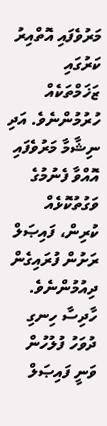މަރުވެފައި އޮތްއިރު ކަރުގައި ޒަޚަމްތަކެއް ހުރުމުންނެވެ. އަދި ނިޝާމާ މަރުވެފައި އޮއްވާ ފެނުމުގެ ވަގުތުކޮޅެއް ކުރިން، ފައިޞަލް ރަށުން ފުރައިގެން ދިއުމުންނެވެ. ހާދިސާ ހިނގި ދުވަހު ފުލުހުން ވަނީ ފައިޞަލް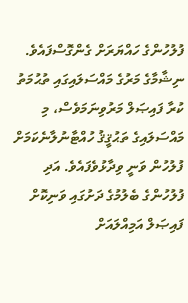ފުލުހުންގެ ހައްޔަރަށް ގެންގޮސްފައެވެ.
ނިޝާމާގެ މަރުގެ މައްސަލައިގައި ތުޙުމަތު ކުރާ ފައިޞަލް މަރުވިނަމަވެސް، މި މައްސަލައިގެ ތަޙުޤީޤު ހުއްޓާނުލާނެކަމަށް ފުލުހުން ވަނީ ވިދާޅުވެފައެވެ. އަދި ފުލުހުންގެ ބެލުމުގެ ދަށުގައި ވަނިކޮށް ފައިޞަލް އަމިއްލައަށް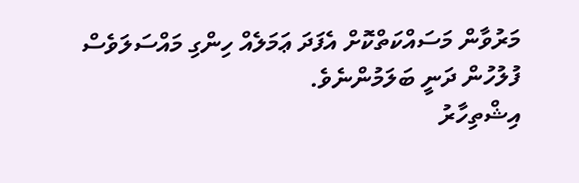މަރުވާން މަސައްކަތްކޮށް އެފަދަ ޢަމަލެއް ހިންގި މައްސަލަވެސް ފުލުހުން ދަނީ ބަލަމުންނެވެ.
އިޝްތިހާރު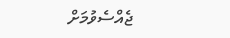ޖެއްސެވުމަށް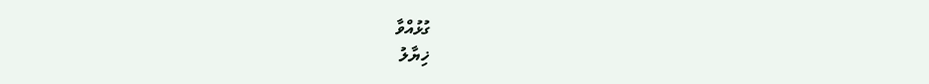ގުޅުއްވާ
ޚިޔާލު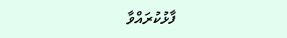ފާޅުކުރައްވާ